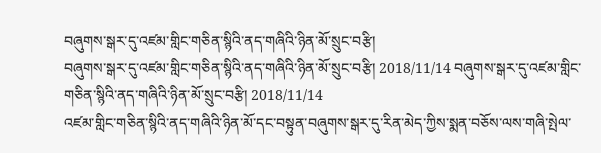བཞུགས་སྒར་དུ་འཛམ་གླིང་གཅིན་སྙིའི་ནད་གཞིའི་ཉིན་མོ་སྲུང་བརྩི།
བཞུགས་སྒར་དུ་འཛམ་གླིང་གཅིན་སྙིའི་ནད་གཞིའི་ཉིན་མོ་སྲུང་བརྩི། 2018/11/14 བཞུགས་སྒར་དུ་འཛམ་གླིང་གཅིན་སྙིའི་ནད་གཞིའི་ཉིན་མོ་སྲུང་བརྩི། 2018/11/14
འཛམ་གླིང་གཅིན་སྙིའི་ནད་གཞིའི་ཉིན་མོ་དང་བསྟུན་བཞུགས་སྒར་དུ་རིན་མེད་ཀྱིས་སྨན་བཅོས་ལས་གཞི་སྤེལ་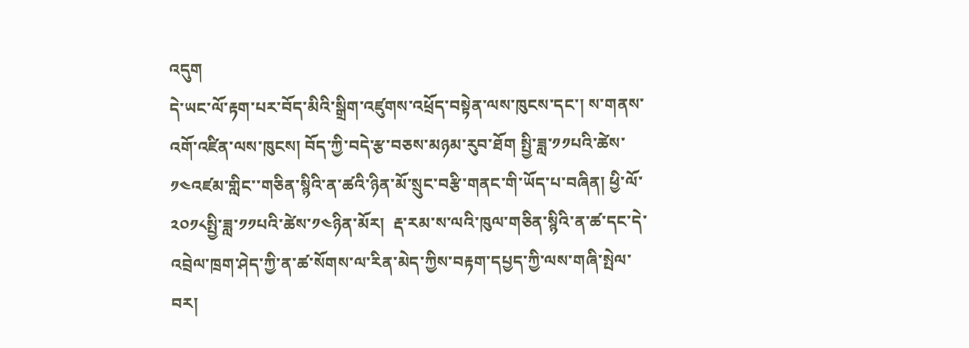འདུག
དེ་ཡང་ལོ་རྟག་པར་བོད་མིའི་སྒྲིག་འཛུགས་འཕྲོད་བསྟེན་ལས་ཁུངས་དང་། ས་གནས་འགོ་འཛིན་ལས་ཁུངས། བོད་ཀྱི་བདེ་རྩ་བཅས་མཉམ་རུབ་ཐོག སྤྱི་ཟླ་༡༡པའི་ཚེས་༡༤འཛམ་གླིང་་གཅིན་སྙིའི་ན་ཚའི་ཉིན་མོ་སྲུང་བརྩི་གནང་གི་ཡོད་པ་བཞིན། ཕྱི་ལོ་༢༠༡༨སྤྱི་ཟླ་༡༡པའི་ཚེས་༡༤ཉིན་མོར།  རྡ་རམ་ས་ལའི་ཁུལ་གཅིན་སྙིའི་ན་ཚ་དང་དེ་འབྲེལ་ཁྲག་ཤེད་ཀྱི་ན་ཚ་སོགས་ལ་རིན་མེད་ཀྱིས་བརྟག་དཔྱད་ཀྱི་ལས་གཞི་སྤེལ་བར།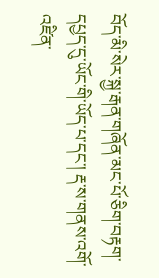བོད་མི་སེར་སྐྱ་རྒན་གཞོན་མང་པོ་ཅིག་བརྟག་དཔྱད་དུ་ཡོང་གི་ཡོད་པ་དང་། རྡ་ས་གནས་འགོ་འཛིན་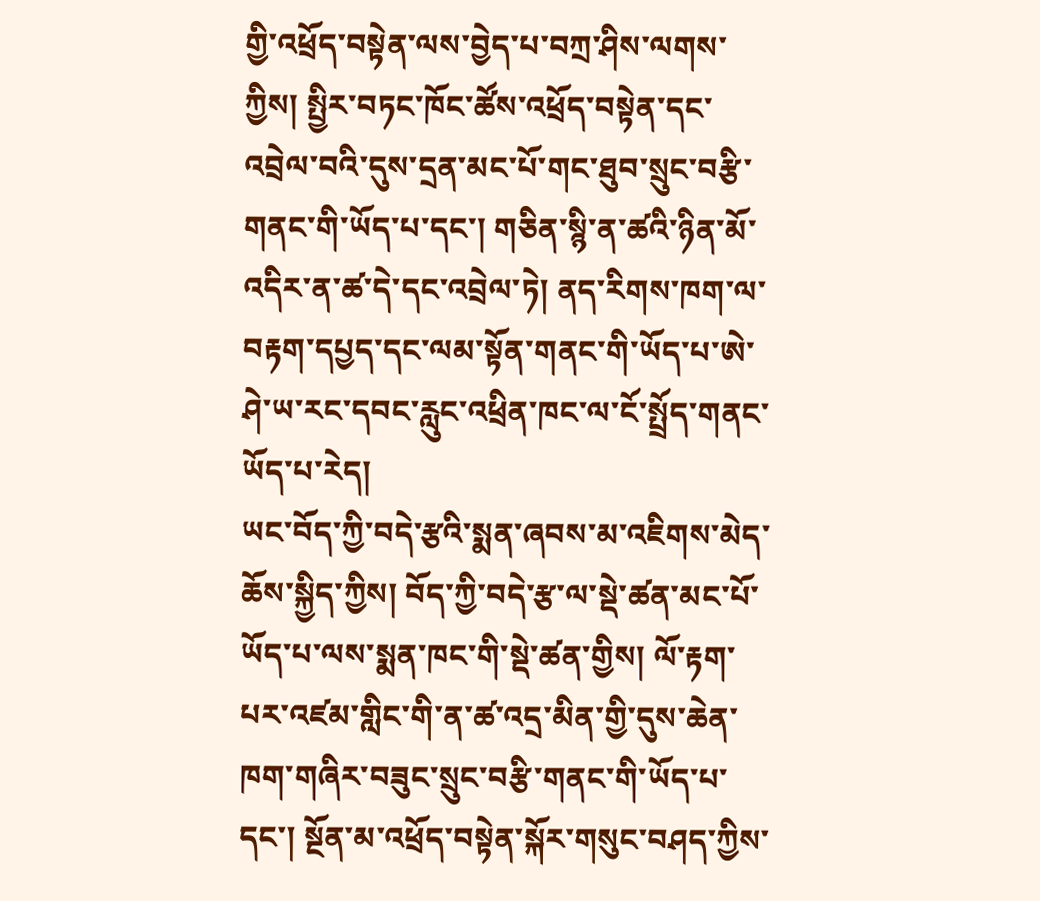གྱི་འཕྲོད་བསྟེན་ལས་བྱེད་པ་བཀྲ་ཤིས་ལགས་ཀྱིས། སྤྱིར་བཏང་ཁོང་ཚོས་འཕྲོད་བསྟེན་དང་འབྲེལ་བའི་དུས་དྲན་མང་པོ་གང་ཐུབ་སྲུང་བརྩི་གནང་གི་ཡོད་པ་དང་། གཅིན་སྙི་ན་ཚའི་ཉིན་མོ་འདིར་ན་ཚ་དེ་དང་འབྲེལ་ཏེ། ནད་རིགས་ཁག་ལ་བརྟག་དཔྱད་དང་ལམ་སྟོན་གནང་གི་ཡོད་པ་ཨེ་ཤེ་ཡ་རང་དབང་རླུང་འཕྲིན་ཁང་ལ་ངོ་སྤྲོད་གནང་ཡོད་པ་རེད།
ཡང་བོད་ཀྱི་བདེ་རྩའི་སྨན་ཞབས་མ་འཇིགས་མེད་ཆོས་སྐྱིད་ཀྱིས། བོད་ཀྱི་བདེ་རྩ་ལ་སྡེ་ཚན་མང་པོ་ཡོད་པ་ལས་སྨན་ཁང་གི་སྡེ་ཚན་གྱིས། ལོ་རྟག་པར་འཛམ་གླིང་གི་ན་ཚ་འདྲ་མིན་གྱི་དུས་ཆེན་ཁག་གཞིར་བཟུང་སྲུང་བརྩི་གནང་གི་ཡོད་པ་དང་། སྔོན་མ་འཕྲོད་བསྟེན་སྐོར་གསུང་བཤད་ཀྱིས་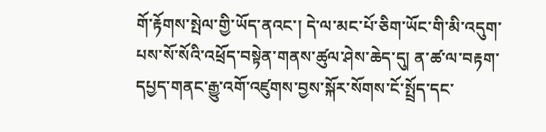གོ་རྟོགས་སྤེལ་གྱི་ཡོད་ནའང་། དེ་ལ་མང་པོ་ཅིག་ཡོང་གི་མི་འདུག་པས་སོ་སོའི་འཕྲོད་བསྟེན་གནས་ཚུལ་ཤེས་ཆེད་དུ། ན་ཚ་ལ་བརྟག་དཔྱད་གནང་རྒྱུ་འགོ་འཛུགས་བྱས་སྐོར་སོགས་ངོ་སྤྲོད་དང་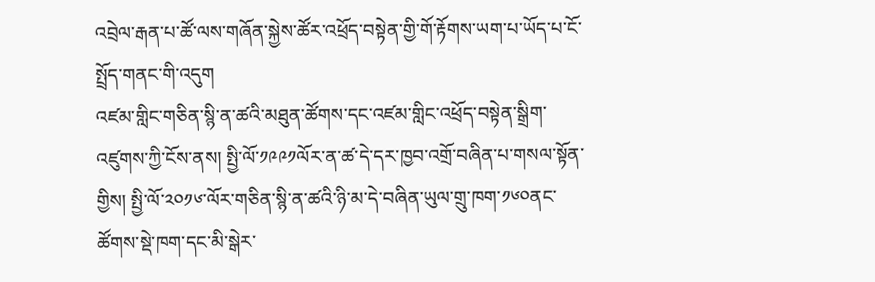འབྲེལ་རྒན་པ་ཚོ་ལས་གཞོན་སྐྱེས་ཚོར་འཕྲོད་བསྟེན་གྱི་གོ་རྟོགས་ཡག་པ་ཡོད་པ་ངོ་སྤྲོད་གནང་གི་འདུག
འཛམ་གླིང་གཅིན་སྙི་ན་ཚའི་མཐུན་ཚོགས་དང་འཛམ་གླིང་འཕྲོད་བསྟེན་སྒྲིག་འཛུགས་ཀྱི་ངོས་ནས། སྤྱི་ལོ་༡༩༩༡ལོར་ན་ཚ་དེ་དར་ཁྱབ་འགྲོ་བཞིན་པ་གསལ་སྟོན་གྱིས། སྤྱི་ལོ་༢༠༡༦་ལོར་གཅིན་སྙི་ན་ཚའི་ཉི་མ་དེ་བཞིན་ཡུལ་གྲུ་ཁག་༡༦༠ནང་ཚོགས་སྡེ་ཁག་དང་མི་སྒེར་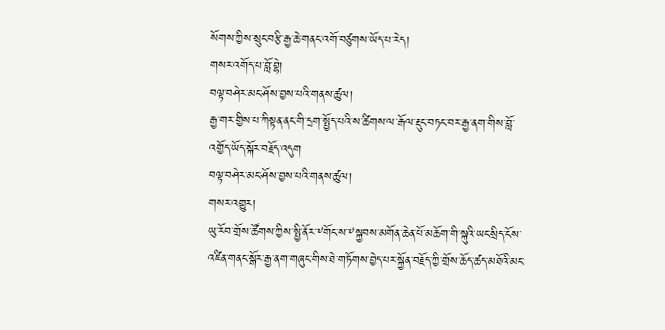སོགས་ཀྱིས་སྲུང་བརྩི་རྒྱ་ཆེ་གནང་འགོ་བཙུགས་ཡོད་པ་རེད།
གསར་འགོད་པ་བློ་བྷེ།
བལྟ་བཤེར་མང་ཤོས་བྱས་པའི་གནས་ཚུལ།
རྒྱ་གར་གྱིས་པ་ཀིསྟན་ནང་གི་དྲག་སྤྱོད་པའི་ས་ཚིགས་ལ་རྒོལ་རྡུང་བཏང་བར་རྒྱ་ནག་གིས་བློ་འགྱོད་ཡོད་སྐོར་བརྗོད་འདུག
བལྟ་བཤེར་མང་ཤོས་བྱས་པའི་གནས་ཚུལ།
གསར་འགྱུར།
ཡུ་རོབ་གྲོས་ཚོགས་ཀྱིས་སྤྱི་ནོར་༸གོང་ས་༸སྐྱབས་མགོན་ཆེན་པོ་མཆོག་གི་སྐུའི་ཡང་སྲིད་ངོས་འཛིན་གནང་སྒོར་རྒྱ་ནག་གཞུང་གིས་ཐེ་གཏོགས་བྱེད་པར་སྐྱོན་བརྗོད་ཀྱི་གྲོས་ཆོད་ཚད་མཐོའི་མང་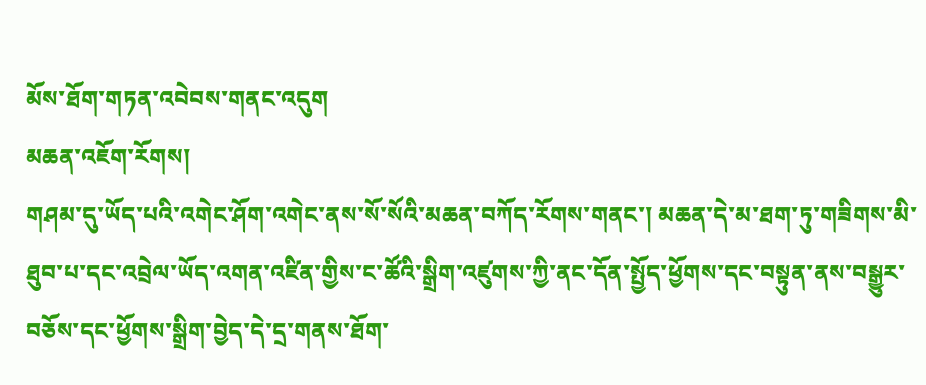མོས་ཐོག་གཏན་འབེབས་གནང་འདུག
མཆན་འཇོག་རོགས།
གཤམ་དུ་ཡོད་པའི་འགེང་ཤོག་འགེང་ནས་སོ་སོའི་མཆན་བཀོད་རོགས་གནང་། མཆན་དེ་མ་ཐག་ཏུ་གཟིགས་མི་ཐུབ་པ་དང་འབྲེལ་ཡོད་འགན་འཛིན་གྱིས་ང་ཚོའི་སྒྲིག་འཛུགས་ཀྱི་ནང་དོན་སྤྱོད་ཕྱོགས་དང་བསྟུན་ནས་བསྒྱུར་བཅོས་དང་ཕྱོགས་སྒྲིག་བྱེད་དེ་དྲ་གནས་ཐོག་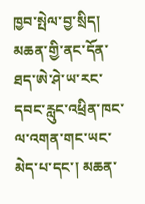ཁྱབ་སྤེལ་བྱ་སྲིད། མཆན་གྱི་ནང་དོན་ཐད་ཨེ་ཤེ་ཡ་རང་དབང་རླུང་འཕྲིན་ཁང་ལ་འགན་གང་ཡང་མེད་པ་དང་། མཆན་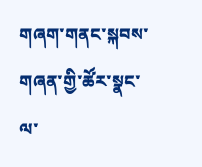གཞག་གནང་སྐབས་གཞན་གྱི་ཚོར་སྣང་ལ་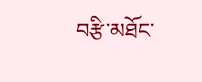བརྩི་མཐོང་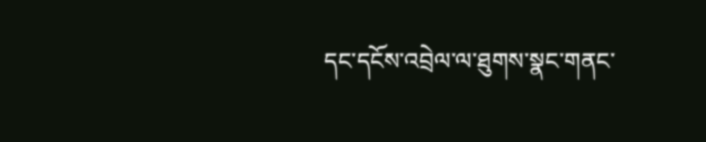དང་དངོས་འབྲེལ་ལ་ཐུགས་སྣང་གནང་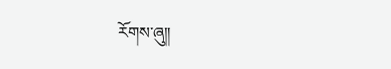རོགས་ཞུ༎